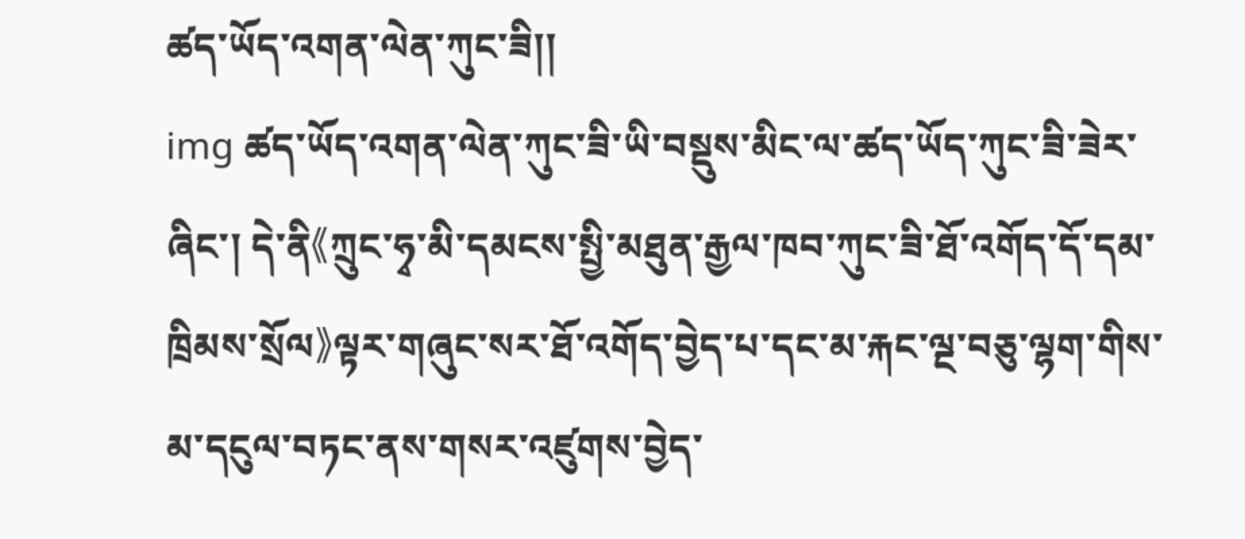ཚད་ཡོད་འགན་ལེན་ཀུང་ཟི།།
img ཚད་ཡོད་འགན་ལེན་ཀུང་ཟི་ཡི་བསྡུས་མིང་ལ་ཚད་ཡོད་ཀུང་ཟི་ཟེར་ཞིང་། དེ་ནི《ཀྲུང་ཧྭ་མི་དམངས་སྤྱི་མཐུན་རྒྱལ་ཁབ་ཀུང་ཟི་ཐོ་འགོད་དོ་དམ་ཁྲིམས་སྲོལ》ལྟར་གཞུང་སར་ཐོ་འགོད་བྱེད་པ་དང་མ་རྐང་ལྔ་བཅུ་ལྷག་གིས་མ་དངུལ་བཏང་ནས་གསར་འཛུགས་བྱེད་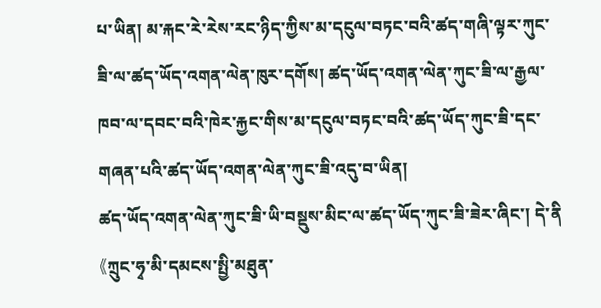པ་ཡིན། མ་རྐང་རེ་རེས་རང་ཉིད་ཀྱིས་མ་དངུལ་བཏང་བའི་ཚད་གཞི་ལྟར་ཀུང་ཟི་ལ་ཚད་ཡོད་འགན་ལེན་ཁུར་དགོས། ཚད་ཡོད་འགན་ལེན་ཀུང་ཟི་ལ་རྒྱལ་ཁབ་ལ་དབང་བའི་ཁེར་རྐྱང་གིས་མ་དངུལ་བཏང་བའི་ཚད་ཡོད་ཀུང་ཟི་དང་གཞན་པའི་ཚད་ཡོད་འགན་ལེན་ཀུང་ཟི་འདུ་བ་ཡིན།
ཚད་ཡོད་འགན་ལེན་ཀུང་ཟི་ཡི་བསྡུས་མིང་ལ་ཚད་ཡོད་ཀུང་ཟི་ཟེར་ཞིང་། དེ་ནི《ཀྲུང་ཧྭ་མི་དམངས་སྤྱི་མཐུན་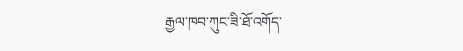རྒྱལ་ཁབ་ཀུང་ཟི་ཐོ་འགོད་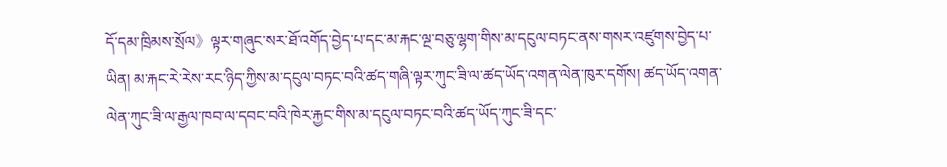དོ་དམ་ཁྲིམས་སྲོལ》ལྟར་གཞུང་སར་ཐོ་འགོད་བྱེད་པ་དང་མ་རྐང་ལྔ་བཅུ་ལྷག་གིས་མ་དངུལ་བཏང་ནས་གསར་འཛུགས་བྱེད་པ་ཡིན། མ་རྐང་རེ་རེས་རང་ཉིད་ཀྱིས་མ་དངུལ་བཏང་བའི་ཚད་གཞི་ལྟར་ཀུང་ཟི་ལ་ཚད་ཡོད་འགན་ལེན་ཁུར་དགོས། ཚད་ཡོད་འགན་ལེན་ཀུང་ཟི་ལ་རྒྱལ་ཁབ་ལ་དབང་བའི་ཁེར་རྐྱང་གིས་མ་དངུལ་བཏང་བའི་ཚད་ཡོད་ཀུང་ཟི་དང་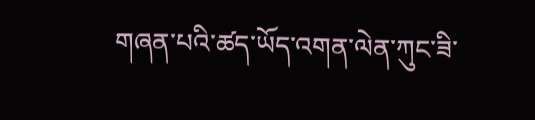གཞན་པའི་ཚད་ཡོད་འགན་ལེན་ཀུང་ཟི་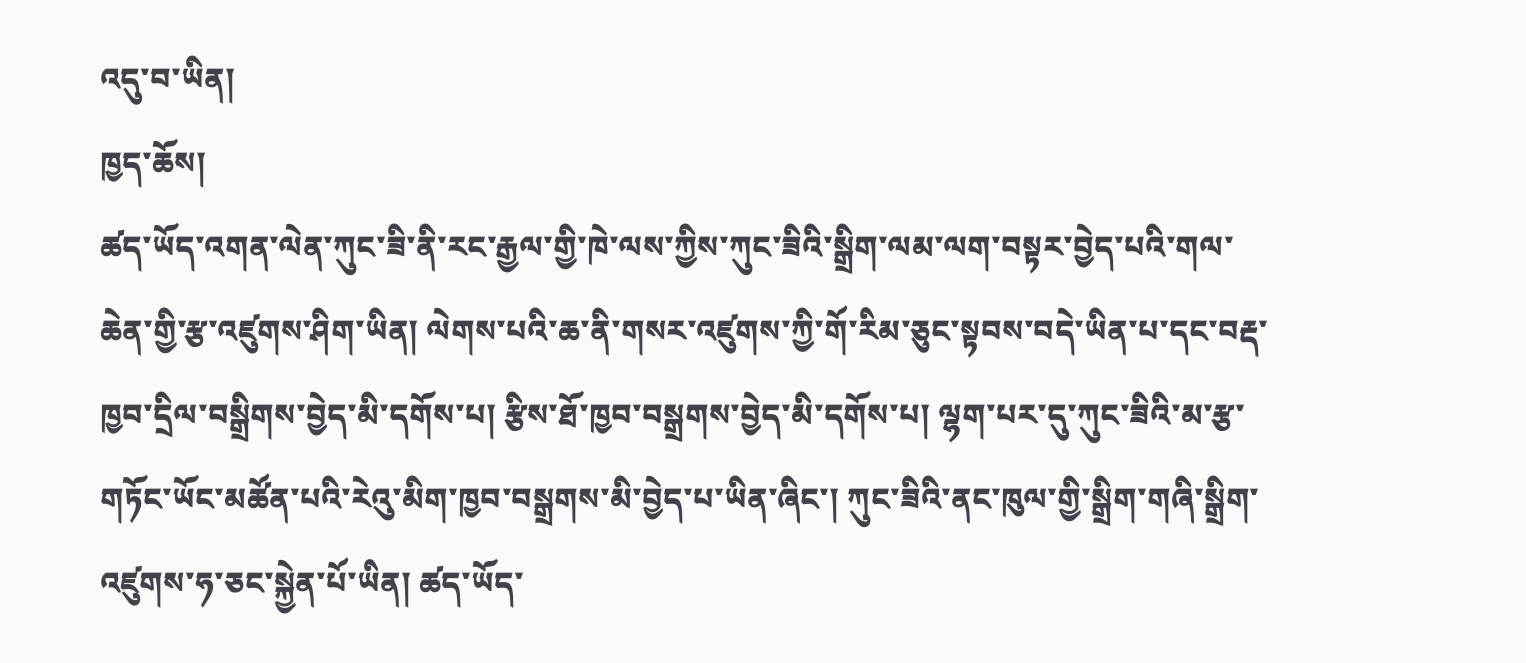འདུ་བ་ཡིན།
ཁྱད་ཆོས།
ཚད་ཡོད་འགན་ལེན་ཀུང་ཟི་ནི་རང་རྒྱལ་གྱི་ཁེ་ལས་ཀྱིས་ཀུང་ཟིའི་སྒྲིག་ལམ་ལག་བསྟར་བྱེད་པའི་གལ་ཆེན་གྱི་རྩ་འཛུགས་ཤིག་ཡིན། ལེགས་པའི་ཆ་ནི་གསར་འཛུགས་ཀྱི་གོ་རིམ་ཅུང་སྟབས་བདེ་ཡིན་པ་དང་བརྡ་ཁྱབ་དྲིལ་བསྒྲིགས་བྱེད་མི་དགོས་པ། རྩིས་ཐོ་ཁྱབ་བསྒྲགས་བྱེད་མི་དགོས་པ། ལྷག་པར་དུ་ཀུང་ཟིའི་མ་རྩ་གཏོང་ཡོང་མཚོན་པའི་རེའུ་མིག་ཁྱབ་བསྒྲགས་མི་བྱེད་པ་ཡིན་ཞིང་། ཀུང་ཟིའི་ནང་ཁུལ་གྱི་སྒྲིག་གཞི་སྒྲིག་འཛུགས་ཧ་ཅང་སྐྱེན་པོ་ཡིན། ཚད་ཡོད་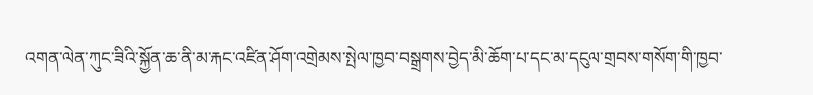འགན་ལེན་ཀུང་ཟིའི་སྐྱོན་ཆ་ནི་མ་རྐང་འཛིན་ཤོག་འགྲེམས་སྤེལ་ཁྱབ་བསྒྲགས་བྱེད་མི་ཆོག་པ་དང་མ་དངུལ་གྲབས་གསོག་གི་ཁྱབ་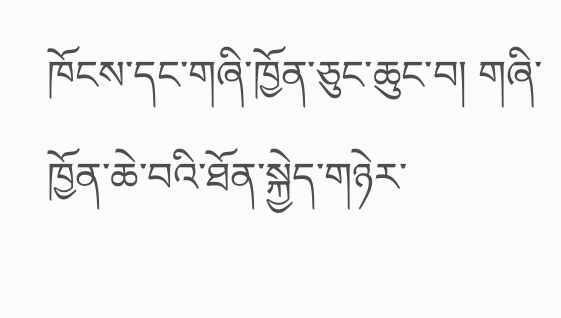ཁོངས་དང་གཞི་ཁྱོན་ཅུང་ཆུང་བ། གཞི་ཁྱོན་ཆེ་བའི་ཐོན་སྐྱེད་གཉེར་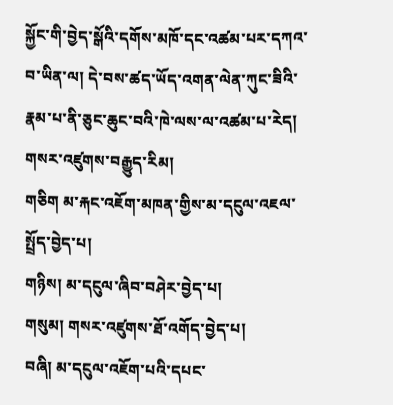སྐྱོང་གི་བྱེད་སྒོའི་དགོས་མཁོ་དང་འཚམ་པར་དཀའ་བ་ཡིན་ལ། དེ་བས་ཚད་ཡོད་འགན་ལེན་ཀུང་ཟིའི་རྣམ་པ་ནི་ཅུང་ཆུང་བའི་ཁེ་ལས་ལ་འཚམ་པ་རེད།
གསར་འཛུགས་བརྒྱུད་རིམ།
གཅིག མ་རྐང་འཇོག་མཁན་གྱིས་མ་དངུལ་འཇལ་སྤྲོད་བྱེད་པ།
གཉིས། མ་དངུལ་ཞིབ་བཤེར་བྱེད་པ།
གསུམ། གསར་འཛུགས་ཐོ་འགོད་བྱེད་པ།
བཞི། མ་དངུལ་འཇོག་པའི་དཔང་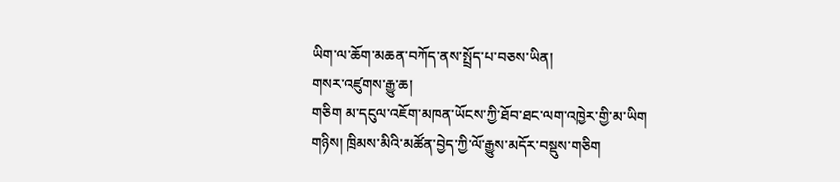ཡིག་ལ་ཆོག་མཆན་བཀོད་ནས་སྤྲོད་པ་བཅས་ཡིན།
གསར་འཛུགས་རྒྱུ་ཆ།
གཅིག མ་དངུལ་འཇོག་མཁན་ཡོངས་ཀྱི་ཐོབ་ཐང་ལག་འཁྱེར་གྱི་མ་ཡིག
གཉིས། ཁྲིམས་མིའི་མཚོན་བྱེད་ཀྱི་ལོ་རྒྱུས་མདོར་བསྡུས་གཅིག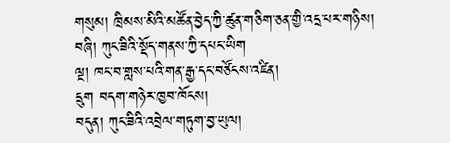གསུམ། ཁྲིམས་མིའི་མཚོན་བྱེད་ཀྱི་ཚུན་གཅིག་ཅན་གྱི་འདྲ་པར་གཉིས།
བཞི། ཀུང་ཟིའི་སྡོད་གནས་ཀྱི་དཔང་ཡིག
ལྔ། ཁང་བ་གླས་པའི་གན་རྒྱ་དང་བཙོངས་འཛིན།
དྲུག བདག་གཉེར་ཁྱབ་ཁོངས།
བདུན། ཀུང་ཟིའི་འབྲེལ་གཏུག་བྱ་ཡུལ།